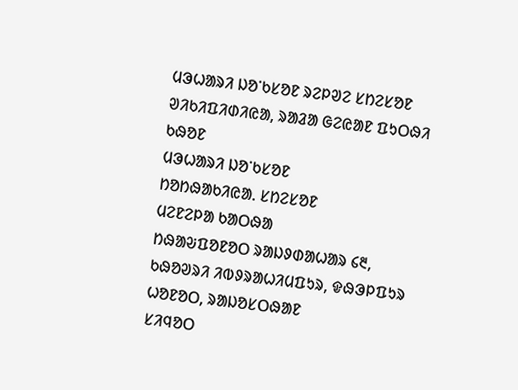ᱢᱳᱦᱟᱨᱤ ᱡᱚᱸᱠᱥᱚᱱ ᱨᱮᱞᱣᱮ ᱥᱴᱮᱥᱚᱱ
ᱣᱤᱠᱤᱯᱤᱰᱤᱭᱟ, ᱨᱟᱲᱟ ᱜᱮᱭᱟᱱ ᱯᱩᱛᱷᱤ ᱠᱷᱚᱱ
ᱢᱳᱦᱟᱨᱤ ᱡᱚᱸᱠᱥᱚᱱ
ᱴᱚᱴᱷᱟᱠᱤᱭᱟᱹ ᱥᱴᱮᱥᱚᱱ
ᱢᱮᱱᱮᱞᱟ ᱠᱟᱛᱷᱟ
ᱴᱷᱟᱶᱯᱚᱱᱚᱛ ᱨᱟᱡᱽᱰᱟᱦᱟᱨ ᱔᱓, ᱠᱷᱚᱣᱨᱤ ᱤᱵᱽᱨᱟᱦᱤᱢᱯᱩᱨ, ᱫᱷᱳᱞᱯᱩᱨ ᱦᱚᱱᱚᱛ, ᱨᱟᱡᱚᱥᱛᱷᱟᱱ
ᱥᱤᱧᱚᱛ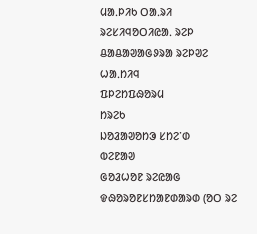ᱢᱟᱹᱞᱤᱠ ᱛᱟᱹᱨᱤ ᱨᱮᱥᱤᱧᱚᱛᱤᱭᱟᱹ ᱨᱮᱞ
ᱪᱟᱪᱟᱣᱟᱜᱽᱨᱟ ᱨᱮᱞᱣᱮ ᱦᱟᱹᱴᱤᱧ
ᱯᱞᱮᱴᱯᱷᱚᱨᱢ
ᱴᱨᱮᱠ
ᱡᱚᱲᱟᱣᱚᱴᱳ ᱥᱴᱮᱸᱰ
ᱵᱮᱱᱟᱣ
ᱜᱚᱲᱦᱚᱱ ᱨᱮᱭᱟᱜ ᱫᱷᱚᱨᱚᱱᱥᱴᱟᱱᱰᱟᱨᱰ (ᱚᱛ ᱨᱮ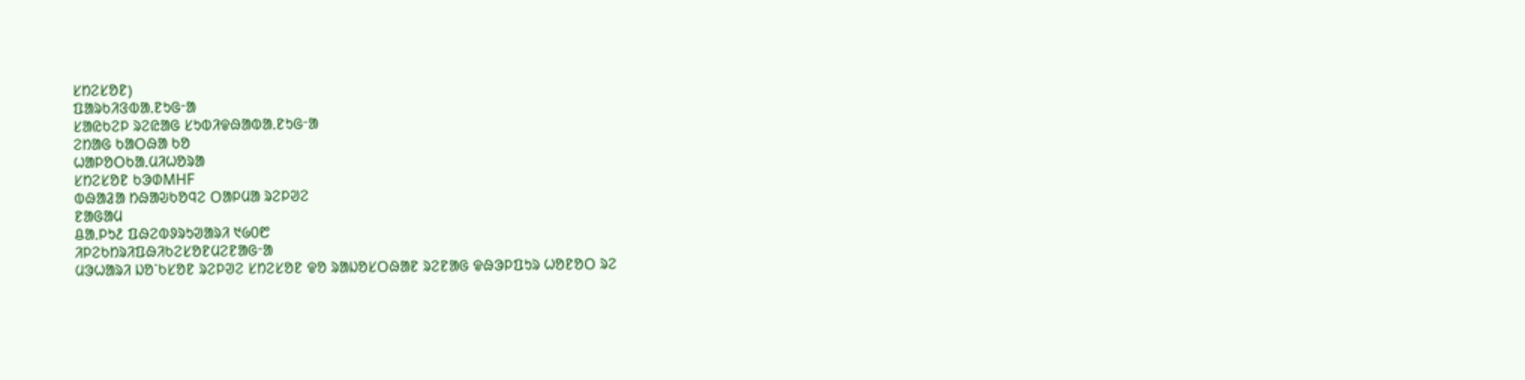ᱥᱴᱮᱥᱚᱱ)
ᱯᱟᱨᱠᱤᱝᱵᱟᱹᱱᱩᱜᱼᱟ
ᱥᱟᱭᱠᱮᱞ ᱨᱮᱭᱟᱜ ᱥᱩᱵᱤᱫᱷᱟᱵᱟᱹᱱᱩᱜᱼᱟ
ᱮᱴᱟᱜ ᱠᱟᱛᱷᱟ ᱠᱚ
ᱦᱟᱞᱚᱛᱠᱟᱹᱢᱤᱦᱚᱨᱟ
ᱥᱴᱮᱥᱚᱱ ᱠᱳᱰMHF
ᱵᱷᱟᱲᱟ ᱴᱷᱟᱶᱠᱚᱧᱮ ᱛᱟᱞᱢᱟ ᱨᱮᱞᱣᱮ
ᱱᱟᱜᱟᱢ
ᱪᱟᱹᱞᱩ᱒ ᱯᱷᱮᱵᱽᱨᱩᱣᱟᱨᱤ ᱑᱙᱐᱘
ᱤᱞᱮᱠᱴᱨᱤᱯᱷᱤᱠᱮᱥᱚᱱᱢᱮᱱᱟᱜᱼᱟ
ᱢᱳᱦᱟᱨᱤ ᱡᱚᱸᱠᱥᱚᱱ ᱨᱮᱞᱣᱮ ᱥᱴᱮᱥᱚᱱ ᱫᱚ ᱨᱟᱡᱚᱥᱛᱷᱟᱱ ᱨᱮᱱᱟᱜ ᱫᱷᱳᱞᱯᱩᱨ ᱦᱚᱱᱚᱛ ᱨᱮ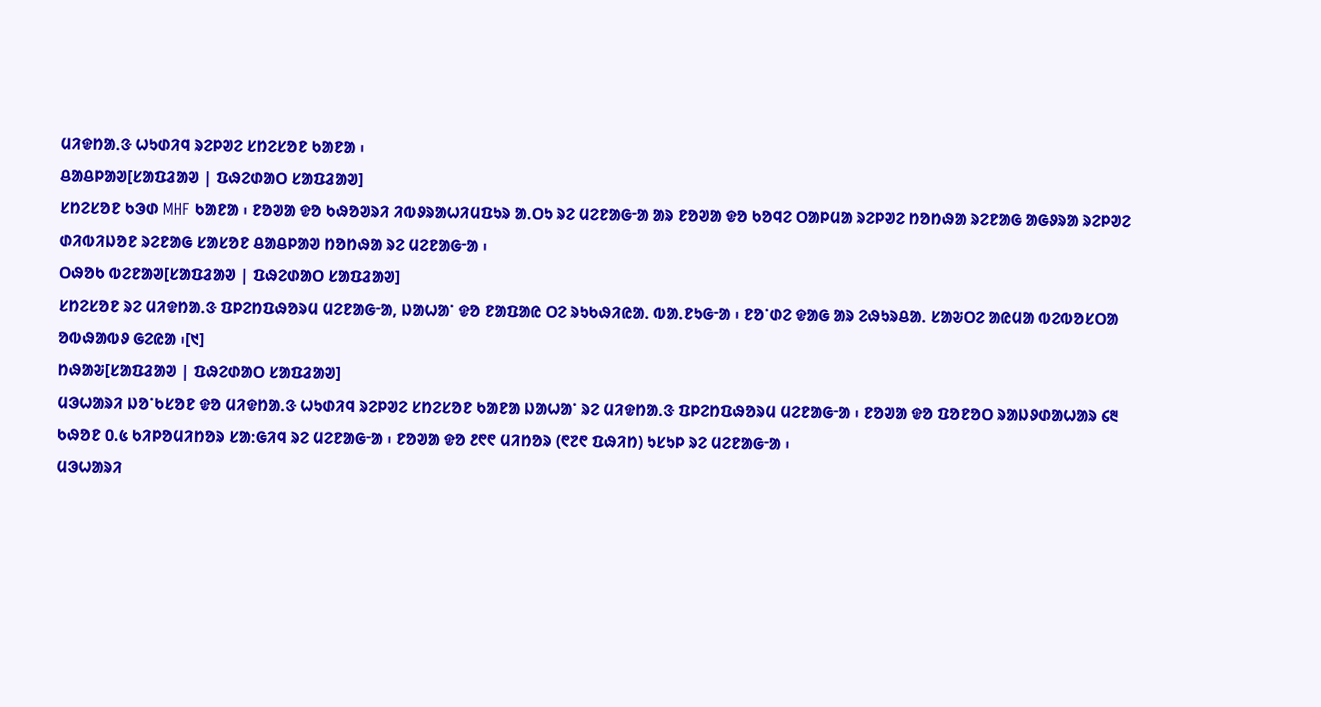ᱢᱤᱫᱴᱟᱹᱝ ᱦᱩᱰᱤᱧ ᱨᱮᱞᱣᱮ ᱥᱴᱮᱥᱚᱱ ᱠᱟᱱᱟ ᱾
ᱪᱟᱪᱞᱟᱣ[ᱥᱟᱯᱲᱟᱣ | ᱯᱷᱮᱰᱟᱛ ᱥᱟᱯᱲᱟᱣ]
ᱥᱴᱮᱥᱚᱱ ᱠᱳᱰ MHF ᱠᱟᱱᱟ ᱾ ᱱᱚᱣᱟ ᱫᱚ ᱠᱷᱚᱣᱨᱤ ᱤᱵᱽᱨᱟᱦᱤᱢᱯᱩᱨ ᱟᱹᱛᱩ ᱨᱮ ᱢᱮᱱᱟᱜᱼᱟ ᱟᱨ ᱱᱚᱣᱟ ᱫᱚ ᱠᱚᱧᱮ ᱛᱟᱞᱢᱟ ᱨᱮᱞᱣᱮ ᱴᱚᱴᱷᱟ ᱨᱮᱱᱟᱜ ᱟᱜᱽᱨᱟ ᱨᱮᱞᱣᱮ ᱰᱤᱵᱤᱡᱚᱱ ᱨᱮᱱᱟᱜ ᱥᱟᱥᱚᱱ ᱪᱟᱪᱞᱟᱣ ᱴᱚᱴᱷᱟ ᱨᱮ ᱢᱮᱱᱟᱜᱼᱟ ᱾
ᱛᱷᱚᱠ ᱵᱮᱱᱟᱣ[ᱥᱟᱯᱲᱟᱣ | ᱯᱷᱮᱰᱟᱛ ᱥᱟᱯᱲᱟᱣ]
ᱥᱴᱮᱥᱚᱱ ᱨᱮ ᱢᱤᱫᱴᱟᱹᱝ ᱯᱞᱮᱴᱯᱷᱚᱨᱢ ᱢᱮᱱᱟᱜᱼᱟ, ᱡᱟᱦᱟᱸ ᱫᱚ ᱱᱟᱯᱟᱭ ᱛᱮ ᱨᱩᱠᱷᱤᱭᱟᱹ ᱵᱟᱹᱱᱩᱜᱼᱟ ᱾ ᱱᱚᱸᱰᱮ ᱫᱟᱜ ᱟᱨ ᱮᱷᱩᱨᱪᱟᱹ ᱥᱟᱶᱛᱮ ᱟᱭᱢᱟ ᱵᱮᱵᱚᱥᱛᱟ ᱚᱵᱷᱟᱵᱽ ᱜᱮᱭᱟ ᱾[᱑]
ᱴᱷᱟᱶ[ᱥᱟᱯᱲᱟᱣ | ᱯᱷᱮᱰᱟᱛ ᱥᱟᱯᱲᱟᱣ]
ᱢᱳᱦᱟᱨᱤ ᱡᱚᱸᱠᱥᱚᱱ ᱫᱚ ᱢᱤᱫᱴᱟᱹᱝ ᱦᱩᱰᱤᱧ ᱨᱮᱞᱣᱮ ᱥᱴᱮᱥᱚᱱ ᱠᱟᱱᱟ ᱡᱟᱦᱟᱸ ᱨᱮ ᱢᱤᱫᱴᱟᱹᱝ ᱯᱞᱮᱴᱯᱷᱚᱨᱢ ᱢᱮᱱᱟᱜᱼᱟ ᱾ ᱱᱚᱣᱟ ᱫᱚ ᱯᱚᱱᱚᱛ ᱨᱟᱡᱽᱰᱟᱦᱟᱨ ᱔᱓ ᱠᱷᱚᱱ ᱐.᱕ ᱠᱤᱞᱚᱢᱤᱴᱚᱨ ᱥᱟᱺᱜᱤᱧ ᱨᱮ ᱢᱮᱱᱟᱜᱼᱟ ᱾ ᱱᱚᱣᱟ ᱫᱚ ᱒᱖᱖ ᱢᱤᱴᱚᱨ (᱖᱗᱖ ᱯᱷᱤᱴ) ᱩᱥᱩᱞ ᱨᱮ ᱢᱮᱱᱟᱜᱼᱟ ᱾
ᱢᱳᱦᱟᱨᱤ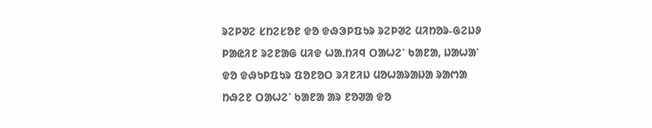ᱨᱮᱞᱣᱮ ᱥᱴᱮᱥᱚᱱ ᱫᱚ ᱫᱷᱳᱞᱯᱩᱨ ᱨᱮᱞᱣᱮ ᱢᱤᱴᱚᱨ-ᱜᱮᱡᱽ ᱞᱟᱭᱤᱱ ᱨᱮᱱᱟᱜ ᱢᱤᱫ ᱦᱟᱹᱴᱤᱧ ᱛᱟᱦᱮᱸ ᱠᱟᱱᱟ, ᱡᱟᱦᱟᱸ ᱫᱚ ᱫᱷᱩᱞᱯᱩᱨ ᱯᱚᱱᱚᱛ ᱨᱤᱱᱤᱡ ᱢᱚᱦᱟᱨᱟᱡᱟ ᱨᱟᱬᱟ ᱴᱷᱮᱱ ᱛᱟᱦᱮᱸ ᱠᱟᱱᱟ ᱟᱨ ᱱᱚᱣᱟ ᱫᱚ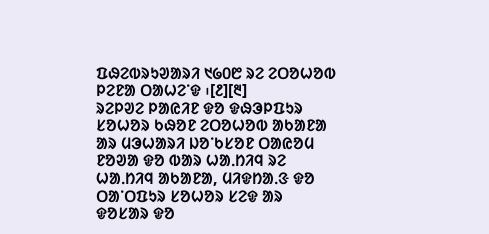ᱯᱷᱮᱵᱨᱩᱣᱟᱨᱤ ᱑᱙᱐᱘ ᱨᱮ ᱮᱛᱚᱦᱚᱵ ᱞᱮᱱᱟ ᱛᱟᱦᱮᱸᱫ ᱾[᱒][᱓]
ᱨᱮᱞᱣᱮ ᱞᱟᱭᱤᱱ ᱫᱚ ᱫᱷᱳᱞᱯᱩᱨ ᱥᱚᱦᱚᱨ ᱠᱷᱚᱱ ᱮᱛᱚᱦᱚᱵ ᱟᱠᱟᱱᱟ ᱟᱨ ᱢᱳᱦᱟᱨᱤ ᱡᱚᱸᱠᱥᱚᱱ ᱛᱟᱭᱚᱢ ᱱᱚᱣᱟ ᱫᱚ ᱵᱟᱨ ᱦᱟᱹᱴᱤᱧ ᱨᱮ ᱦᱟᱹᱴᱤᱧ ᱟᱠᱟᱱᱟ, ᱢᱤᱫᱴᱟᱹᱝ ᱫᱚ ᱛᱟᱸᱛᱯᱩᱨ ᱥᱚᱦᱚᱨ ᱥᱮᱫ ᱟᱨ ᱫᱚᱥᱟᱨ ᱫᱚ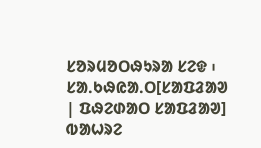ᱥᱚᱨᱢᱚᱛᱷᱩᱨᱟ ᱥᱮᱫ ᱾
ᱥᱟᱹᱠᱷᱭᱟᱹᱛ[ᱥᱟᱯᱲᱟᱣ | ᱯᱷᱮᱰᱟᱛ ᱥᱟᱯᱲᱟᱣ]
ᱵᱟᱦᱨᱮ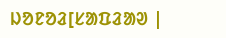ᱡᱚᱱᱚᱲ[ᱥᱟᱯᱲᱟᱣ |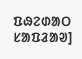ᱯᱷᱮᱰᱟᱛ ᱥᱟᱯᱲᱟᱣ]